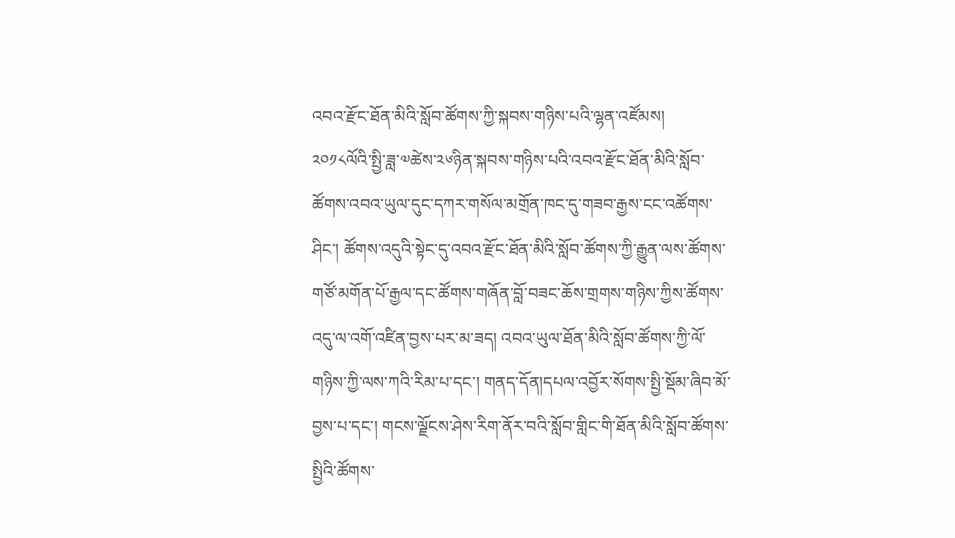འབའ་རྫོང་ཐོན་མིའི་སློབ་ཚོགས་ཀྱི་སྐབས་གཉིས་པའི་ལྷན་འཛོམས།
༢༠༡༨ལོའི་སྤྱི་ཟླ་༧ཚེས་༢༦ཉིན་སྐབས་གཉིས་པའི་འབའ་རྫོང་ཐོན་མིའི་སློབ་ཚོགས་འབའ་ཡུལ་དུང་དཀར་གསོལ་མགྲོན་ཁང་དུ་གཟབ་རྒྱས་ངང་འཚོགས་ཤིང་། ཚོགས་འདུའི་སྟེང་དུ་འབའ་རྫོང་ཐོན་མིའི་སློབ་ཚོགས་ཀྱི་རྒྱུན་ལས་ཚོགས་གཙོ་མགོན་པོ་རྒྱལ་དང་ཚོགས་གཞོན་བློ་བཟང་ཆོས་གྲགས་གཉིས་ཀྱིས་ཚོགས་འདུ་ལ་འགོ་འཛིན་བྱས་པར་མ་ཟད། འབའ་ཡུལ་ཐོན་མིའི་སློབ་ཚོགས་ཀྱི་ལོ་གཉིས་ཀྱི་ལས་ཀའི་རིམ་པ་དང་། གནད་དོན།དཔལ་འབྱོར་སོགས་སྤྱི་སྡོམ་ཞིབ་མོ་བྱས་པ་དང་། གངས་ལྗོངས་ཤེས་རིག་ནོར་བའི་སློབ་གླིང་གི་ཐོན་མིའི་སློབ་ཚོགས་སྤྱིའི་ཚོགས་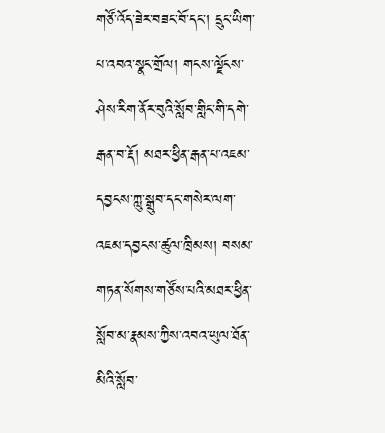གཙོ་འོད་ཟེར་བཟང་བོ་དང་། དྲུང་ཡིག་པ་འབའ་སྣང་གྲོལ། གངས་ལྗོངས་ཤེས་རིག་ནོར་བུའི་སློབ་གླིང་གི་དགེ་རྒན་བ་རྡོ། མཐར་ཕྱིན་རྒན་པ་འཇམ་དབྱངས་ཀླུ་སྒྲུབ་དང་གསེར་ལག་འཇམ་དབྱངས་ཚུལ་ཁྲིམས། བསམ་གཏན་སོགས་གཙོས་པའི་མཐར་ཕྱིན་སློབ་མ་རྣམས་ཀྱིས་འབའ་ཡུལ་ཐོན་མིའི་སློབ་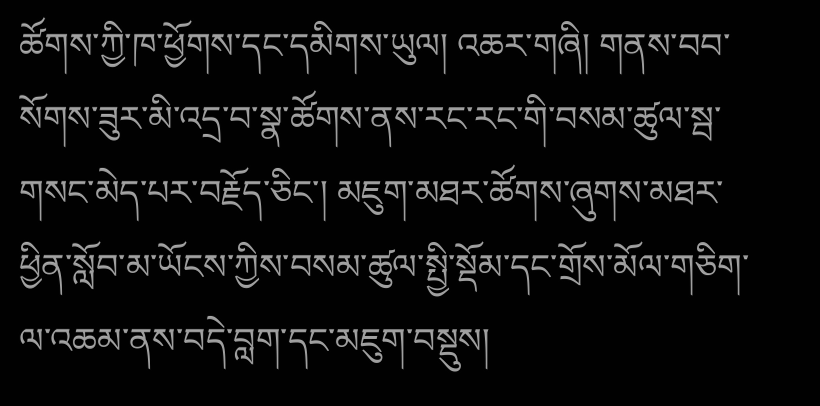ཚོགས་ཀྱི་ཁ་ཕྱོགས་དང་དམིགས་ཡུལ། འཆར་གཞི། གནས་བབ་སོགས་ཟུར་མི་འདྲ་བ་སྣ་ཚོགས་ནས་རང་རང་གི་བསམ་ཚུལ་སྦ་གསང་མེད་པར་བརྗོད་ཅིང་། མཇུག་མཐར་ཚོགས་ཞུགས་མཐར་ཕྱིན་སློབ་མ་ཡོངས་ཀྱིས་བསམ་ཚུལ་སྤྱི་སྡོམ་དང་གྲོས་མོལ་གཅིག་ལ་འཆམ་ནས་བདེ་བླག་དང་མཇུག་བསྡུས།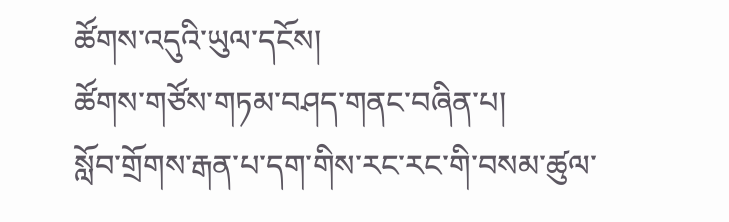ཚོགས་འདུའི་ཡུལ་དངོས།
ཚོགས་གཙོས་གཏམ་བཤད་གནང་བཞིན་པ།
སློབ་གྲོགས་རྒན་པ་དག་གིས་རང་རང་གི་བསམ་ཚུལ་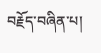བརྗོད་བཞིན་པ།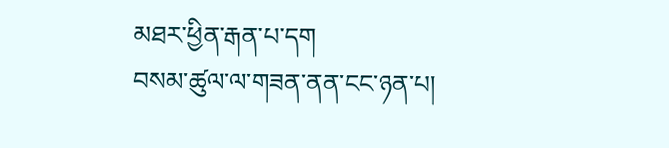མཐར་ཕྱིན་རྒན་པ་དག
བསམ་ཚུལ་ལ་གཟན་ནན་ངང་ཉན་པ།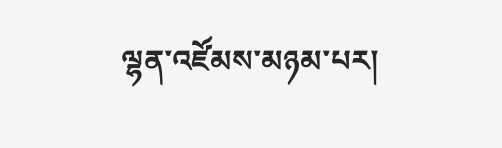ལྷན་འཛོམས་མཉམ་པར།